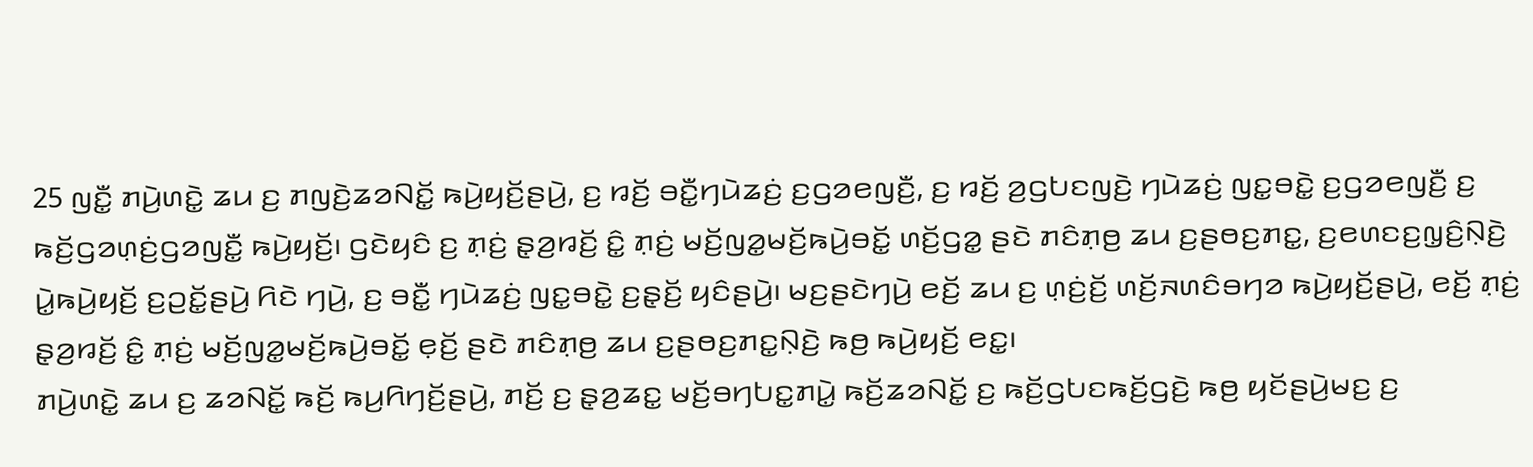25 ꤜꤢꤪ꤭ ꤊꤣꤧ꤬ꤛꤢꤧ꤭ ꤘꤣ ꤢ꤬ ꤊꤜꤢꤧ꤬ꤘꤤꤡꤢꤩ꤭ ꤒꤣꤧ꤬ꤟꤢꤩ꤬ꤔꤣꤧ꤬, ꤢ꤬ ꤙꤢꤩ꤬ ꤋꤢꤪ꤭ꤚꤣꤧꤘꤢꤦ꤬ ꤢ꤬ꤞꤤꤕꤜꤢꤪ꤬, ꤢ꤬ ꤙꤢꤩ꤬ ꤤ꤬ꤞꤝꤢꤜꤢꤧ꤬ ꤚꤣꤧꤘꤢꤦ꤬ ꤜꤢ꤭ꤋꤢꤧ꤭ ꤢ꤬ꤞꤤꤕꤜꤢꤪ꤬ ꤢ꤬ ꤒꤢꤩ꤬ꤞꤤꤛ꤫ꤢꤦ꤬ꤞꤤꤜꤢꤪ꤭ ꤒꤣꤧ꤬ꤟꤢꤩ꤬꤯ ꤞꤢꤧꤟꤢꤨ ꤢ꤬ ꤊ꤫ꤢꤦ꤬ ꤔ꤫ꤤ꤬ꤙꤢꤩ꤬ ꤢꤨ꤭ ꤊ꤫ꤢꤦ꤬ ꤗꤢꤩ꤬ꤜꤤ꤭ꤗꤢꤩ꤬ꤒꤣꤧ꤬ꤋꤢꤩ꤭ ꤛꤢꤩ꤬ꤞꤤ꤭ ꤔꤢꤧ ꤊꤢꤨꤊ꤫ꤥ꤬ ꤘꤣ ꤢ꤬ꤔꤥꤢ꤬ꤊꤢ꤭, ꤢ꤬ꤕꤛꤢꤢ꤬ꤜ꤫ꤢꤨ꤬ꤡ꤫ꤢꤧ꤬ ꤣꤧ꤭ꤒꤣꤧ꤬ꤟꤢꤩ꤬ ꤢ꤬ꤑꤢꤩ꤭ꤔꤣꤧ꤬ ꤖꤢꤧ ꤚꤣꤧ꤬, ꤢ꤬ ꤋꤢꤪ꤭ ꤚꤣꤧꤘꤢꤦ꤬ ꤜꤢ꤭ꤋꤢꤧ꤭ ꤢ꤬ꤔ꤫ꤢꤩ꤬ ꤟꤢꤨꤔꤣꤧ꤬꤯ ꤗꤢ꤬ꤔꤢꤧꤚꤣꤧ꤬ ꤕꤢꤩ꤬ ꤘꤣ ꤢ꤬ ꤛ꤫ꤢꤦ꤬ꤢꤩ꤬ ꤛꤢꤩ꤬ꤏꤛꤢꤨꤋꤚꤤ ꤒꤣꤧ꤬ꤟꤢꤩ꤬ꤔꤣꤧ꤬, ꤕꤢꤩ꤬ ꤊ꤫ꤢꤦ꤬ ꤔ꤫ꤤ꤬ꤙꤢꤩ꤬ ꤢꤨ꤭ ꤊ꤫ꤢꤦ꤬ ꤗꤢꤩ꤬ꤜꤤ꤭ꤗꤢꤩ꤬ꤒꤣꤧ꤬ꤋꤢꤩ꤭ ꤕ꤫ꤢꤩ꤬ ꤔꤢꤧ ꤊꤢꤨꤊ꤫ꤥ꤬ ꤘꤣ ꤢ꤬ꤔꤥꤢ꤬ꤊꤢ꤭ꤡ꤫ꤢꤧ꤬ ꤒꤥ꤬ ꤒꤣꤧ꤬ꤟꤢꤩ꤬ ꤕꤢ꤭꤯
ꤊꤣꤧ꤬ꤛꤢꤧ꤭ ꤘꤣ ꤢ꤬ ꤘꤤꤡꤢꤩ꤭ ꤒꤢꤩ꤬ ꤒꤣ꤬ꤖꤚꤢꤩ꤬ꤔꤣꤧ꤬, ꤊꤢꤩ꤬ ꤢ꤬ ꤔ꤫ꤤ꤬ꤘꤢ꤭ ꤗꤢꤩ꤬ꤋꤚꤝꤢ꤭ꤊꤣꤧ꤭ ꤒꤢꤩ꤬ꤘꤤꤡꤢꤩ꤭ ꤢ꤬ ꤒꤢꤩ꤬ꤞꤝꤢꤒꤢꤩ꤬ꤞꤢꤧ꤬ ꤒꤥ꤬ ꤟꤢꤩꤔꤣꤧ꤬ꤗꤢ꤬ ꤢ꤬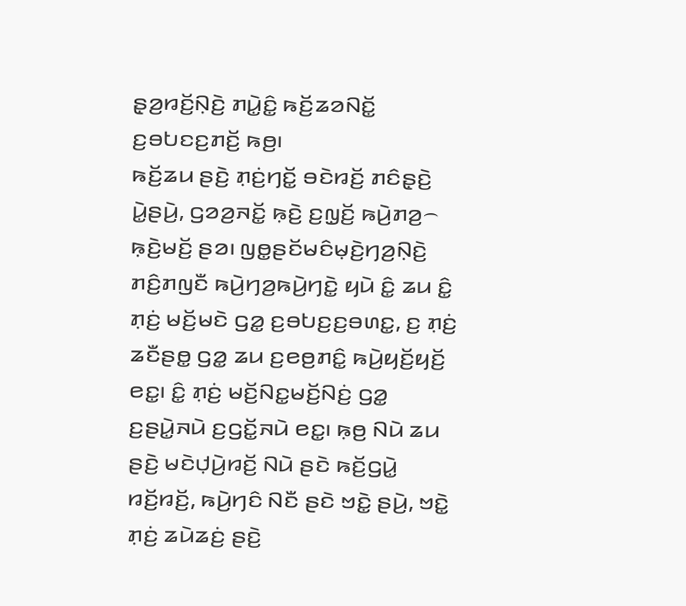ꤔ꤫ꤤ꤬ꤙꤢꤩ꤬ꤡ꤫ꤢꤧ꤬ ꤊꤣꤧ꤭ꤢꤨ꤭ ꤒꤢꤩ꤬ꤘꤤꤡꤢꤩ꤭ ꤢ꤬ꤋꤝꤢꤢ꤬ꤊꤢꤩ꤬ ꤒꤥ꤬꤯
ꤒꤢꤩ꤬ꤘꤣ ꤔꤢꤧ꤬ ꤊ꤫ꤢꤦ꤬ꤚꤢꤩ꤭ ꤋꤢꤧꤙꤢꤩ꤬ ꤊꤢꤨꤔ꤫ꤢꤧ꤬ ꤣꤧ꤭ꤔꤣꤧ꤬, ꤞꤤꤤ꤬ꤏꤢꤩ꤭ ꤒ꤫ꤢꤧ꤬ ꤢ꤬ꤜ꤫ꤢꤩ꤬ ꤒꤣꤧ꤬ꤊꤤ꤬꤮ ꤒ꤫ꤢꤧ꤬ꤗꤢꤩ꤬ ꤔꤤ꤯ ꤜꤥ꤭ꤔꤢꤩꤗꤢꤨꤗ꤫ꤢꤧ꤬ꤚꤤ꤬ꤡ꤫ꤢꤧ꤬ ꤊꤢꤨ꤬ꤊꤜꤢꤪ ꤒꤣꤧ꤬ꤚꤤ꤬ꤒꤣꤧ꤬ꤚꤢꤧ꤭ ꤟꤣꤧ ꤢꤨ꤭ ꤘꤣ ꤢꤨ꤭ ꤊ꤫ꤢꤦ꤬ ꤗꤢꤩ꤬ꤗꤢꤧ ꤞꤤ꤭ ꤢ꤬ꤋꤝꤢ꤬ꤢ꤬ꤋꤛꤢ꤭, ꤢ꤬ ꤊ꤫ꤢꤦ꤬ ꤘꤢꤪꤔꤥ꤭ ꤞꤤ꤭ ꤘꤣ ꤢ꤬ꤕꤥ꤬ꤊꤢꤨ꤭ ꤒꤣꤧ꤬ꤟꤢꤩ꤬ꤟꤢꤩ꤬ ꤕꤢ꤭꤯ ꤢꤨ꤭ ꤊ꤫ꤢꤦ꤬ ꤗꤢꤩ꤬ꤡꤢ꤭ꤗꤢꤩ꤬ꤡꤢꤦ꤬ ꤞꤤ꤭ ꤢ꤬ꤔꤣꤧ꤭ꤏꤣꤧ ꤢ꤬ꤞꤢꤩ꤭ꤏꤣꤧ ꤕꤢ꤭꤯ ꤒ꤫ꤥ꤬ ꤡꤣꤧ ꤘꤣ ꤔꤢꤧ꤬ ꤗꤢꤧꤓ꤫ꤣꤧ꤬ꤙꤢꤩ꤬ ꤡꤣꤧ ꤔꤢꤧ ꤒꤢꤩ꤬ꤞꤣꤧ꤭ ꤙꤢꤩ꤬ꤙꤢꤩ꤬, ꤒꤣꤧ꤬ꤚꤢꤨ ꤡꤢꤪ ꤔꤢꤧ ꤠꤢꤧ꤭ ꤔꤣꤧ꤬, ꤠꤢꤧ꤭ ꤊ꤫ꤢꤦ꤬ ꤘꤣꤧꤘꤢꤦ꤬ ꤔꤢꤧ꤬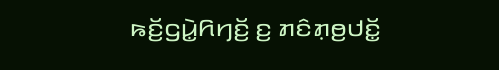ꤒꤢꤩ꤬ꤞꤣꤧ꤭ꤖꤚꤢꤩ꤬ ꤢ꤬ ꤊꤢꤨꤊ꤫ꤥ꤬ꤓꤢꤩ꤭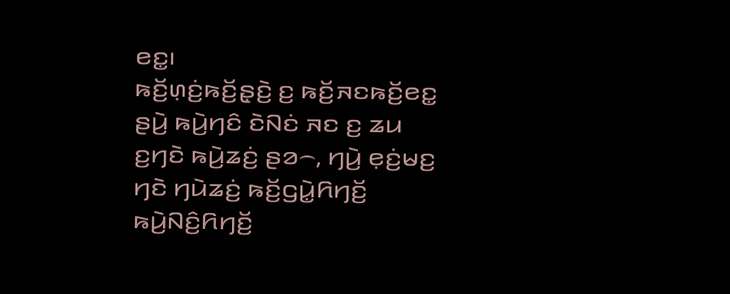ꤕꤢ꤭꤯
ꤒꤢꤩ꤬ꤛ꤫ꤢꤦ꤬ꤒꤢꤩ꤬ꤔ꤫ꤢꤧ꤬ ꤢ꤬ ꤒꤢꤩ꤬ꤏꤢꤒꤢꤩ꤬ꤕꤢ꤭ ꤔꤣꤧ꤬ ꤒꤣꤧ꤬ꤚꤢꤨ ꤢꤧꤡꤢꤦ ꤏꤢ ꤢ꤬ ꤘꤣ ꤢ꤬ꤚꤢꤧ ꤒꤣꤧ꤬ꤘꤢꤦ꤬ ꤔꤤ꤮, ꤚꤣꤧ꤬ ꤕ꤫ꤢꤦ꤬ꤗꤢ꤬ ꤚꤢꤧ ꤚꤣꤧꤘꤢꤦ꤬ ꤒꤢꤩ꤬ꤞꤣꤧ꤭ꤖꤚꤢꤩ꤬ ꤒꤣꤧ꤬ꤡꤢꤨ꤬ꤖꤚꤢꤩ꤬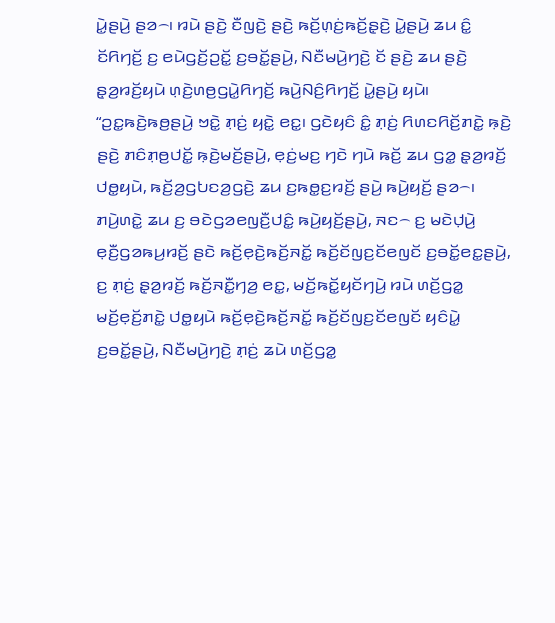ꤣꤧ꤭ꤔꤣꤧ꤬ ꤔꤤ꤮꤯ ꤙꤣꤧ ꤔꤢꤧ꤬ ꤢꤪꤜꤢꤧ꤬ ꤔꤢꤧ꤬ ꤒꤢꤩ꤬ꤛ꤫ꤢꤦ꤬ꤒꤢꤩ꤬ꤔ꤫ꤢꤧ꤬ ꤣꤧ꤭ꤔꤣꤧ꤬ ꤘꤣ ꤢꤨ꤭ ꤢꤩꤖꤚꤢꤩ꤬ ꤢ꤬ ꤕꤣꤧꤞꤢꤩ꤬ꤑꤢꤩ꤭ ꤢ꤬ꤋꤢꤩ꤭ꤔꤣꤧ꤬, ꤡꤢꤪꤗꤣꤧ꤬ꤚꤢꤧ꤬ ꤢꤩ ꤔꤢꤧ꤬ ꤘꤣ ꤔꤢꤧ꤬ ꤔ꤫ꤤ꤬ꤙꤢꤩ꤬ꤟꤣꤧ ꤛ꤫ꤢꤧ꤬ꤛꤥ꤬ꤞꤣꤧ꤭ꤖꤚꤢꤩ꤬ ꤒꤣꤧ꤬ꤡꤢꤨ꤬ꤖꤚꤢꤩ꤬ ꤣꤧ꤭ꤔꤣꤧ꤬ ꤟꤣꤧ꤯
“ꤑꤢ꤭ꤒꤢꤧ꤬ꤒꤥ꤬ꤔꤣꤧ꤬ ꤠꤢꤧ꤭ ꤊ꤫ꤢꤦ꤬ ꤟꤢꤧ꤭ ꤕꤢ꤭꤯ ꤞꤢꤧꤟꤢꤨ ꤢꤨ꤭ ꤊ꤫ꤢꤦ꤬ ꤖꤛꤢꤖꤢꤩ꤬ꤊꤢꤧ꤭ ꤒ꤫ꤢꤧ꤬ ꤔꤢꤧ꤬ ꤊꤢꤨꤊ꤫ꤥ꤬ꤓꤢꤩ꤭ ꤒ꤫ꤢꤧ꤬ꤗꤢꤩ꤬ꤔꤣꤧ꤬, ꤕ꤫ꤢꤦ꤬ꤗꤢ꤬ ꤚꤢꤧ ꤚꤣꤧ ꤒꤢꤩ꤬ ꤘꤣ ꤞꤤ꤭ ꤔ꤫ꤤ꤬ꤙꤢꤩ꤬ ꤓꤥ꤭ꤟꤣꤧ, ꤒꤢꤩ꤬ꤤ꤬ꤞꤝꤢꤤ꤬ꤞꤢꤧ꤬ ꤘꤣ ꤢ꤬ꤒꤥ꤭ꤢ꤬ꤙꤢꤩ꤬ ꤔꤣꤧ꤬ ꤒꤣꤧ꤬ꤟꤢꤩ꤬ ꤔꤤ꤮꤯
ꤊꤣꤧ꤬ꤛꤢꤧ꤭ ꤘꤣ ꤢ꤬ ꤋꤢꤧꤞꤤꤕꤜꤢꤪ꤬ꤓꤢꤨ꤭ ꤒꤣꤧ꤬ꤟꤢꤩ꤬ꤔꤣꤧ꤬, ꤏꤢ꤮ ꤢ꤬ ꤗꤢꤧꤓ꤫ꤣꤧ꤬ ꤕ꤫ꤢꤪ꤬ꤞꤤꤒꤣ꤬ꤙꤢꤩ꤬ ꤔꤢꤧ ꤒꤢꤩ꤬ꤕ꤫ꤢꤧ꤬ꤒꤢꤩ꤬ꤏꤢꤩ꤭ ꤒꤢꤩ꤬ꤢꤩꤜꤢ꤬ꤢꤩꤕꤜꤢꤩ ꤢ꤬ꤋꤢꤩ꤭ꤕꤢ꤭ꤔꤣꤧ꤬, ꤢ꤬ ꤊ꤫ꤢꤦ꤬ ꤔ꤫ꤤ꤬ꤙꤢꤩ꤬ ꤒꤢꤩ꤬ꤏꤢꤪ꤭ꤚꤤ꤬ ꤕꤢ꤭, ꤗꤢꤩ꤬ꤒꤢꤩ꤭ꤟꤢꤩꤚꤣꤧ꤬ ꤙꤣꤧ ꤛꤢꤩ꤬ꤞꤤ꤭ ꤗꤢꤩ꤬ꤕ꤫ꤢꤩ꤬ꤊꤢꤧ꤭ ꤓꤥ꤭ꤟꤣꤧ ꤒꤢꤩ꤬ꤕ꤫ꤢꤧ꤬ꤒꤢꤩ꤬ꤏꤢꤩ꤭ ꤒꤢꤩ꤬ꤢꤩꤜꤢ꤬ꤢꤩꤕꤜꤢꤩ ꤟꤢꤨꤣꤧ꤭ ꤢ꤬ꤋꤢꤩ꤭ꤔꤣꤧ꤬, ꤡꤢꤪꤗꤣꤧ꤬ꤚꤢꤧ꤬ ꤊ꤫ꤢꤦ꤬ ꤘꤣꤧ ꤛꤢꤩ꤬ꤞꤤ꤭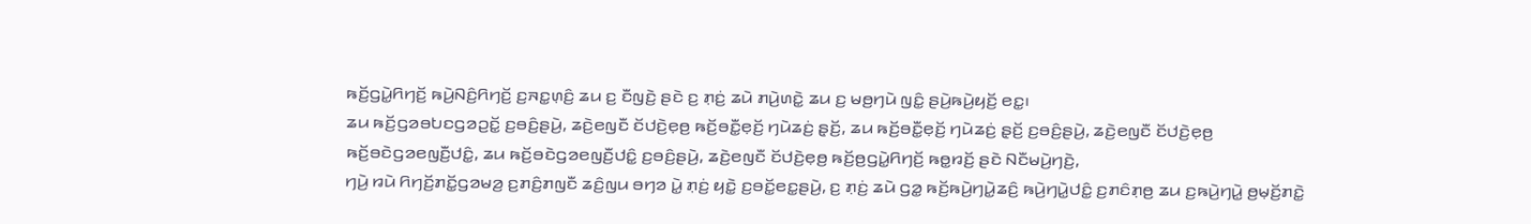ꤒꤢꤩ꤬ꤞꤣꤧ꤭ꤖꤚꤢꤩ꤬ ꤒꤣꤧ꤬ꤡꤢꤨ꤬ꤖꤚꤢꤩ꤬ ꤢ꤬ꤏꤢ꤭ꤛ꤫ꤢꤨ꤬ ꤘꤣ ꤢ꤬ ꤢꤪꤜꤢꤧ꤬ ꤔꤢꤧ ꤢ꤬ ꤊ꤫ꤢꤦ꤬ ꤘꤣꤧ ꤊꤣꤧ꤬ꤛꤢꤧ꤭ ꤘꤣ ꤢ꤬ ꤗꤥ꤬ꤚꤣꤧ ꤜꤢꤨ꤭ ꤔꤣꤧ꤬ꤒꤣꤧ꤬ꤟꤢꤩ꤬ ꤕꤢ꤭꤯
ꤘꤣ ꤒꤢꤩ꤬ꤞꤤꤋꤝꤢꤞꤤꤑꤢꤩ꤭ ꤢ꤬ꤋꤢꤨ꤬ꤔꤣꤧ꤬, ꤘꤢꤧ꤬ꤕꤜꤢꤪ ꤢꤩꤓꤢꤧ꤬ꤕ꤫ꤥ꤬ ꤒꤢꤩ꤬ꤋꤢꤪ꤭ꤕ꤫ꤢꤩ꤬ ꤚꤣꤧꤘꤢꤦ꤬ ꤔ꤫ꤢꤩ꤬, ꤘꤣ ꤒꤢꤩ꤬ꤋꤢꤪ꤭ꤕ꤫ꤢꤩ꤬ ꤚꤣꤧꤘꤢꤦ꤬ ꤔ꤫ꤢꤩ꤬ ꤢ꤬ꤋꤢꤨ꤬ꤔꤣꤧ꤬, ꤘꤢꤧ꤬ꤕꤜꤢꤪ ꤢꤩꤓꤢꤧ꤬ꤕ꤫ꤥ꤬ ꤒꤢꤩ꤬ꤋꤢꤧꤞꤤꤕꤜꤢꤪ꤬ꤓꤢꤨ꤭, ꤘꤣ ꤒꤢꤩ꤬ꤋꤢꤧꤞꤤꤕꤜꤢꤪ꤬ꤓꤢꤨ꤭ ꤢ꤬ꤋꤢꤨ꤬ꤔꤣꤧ꤬, ꤘꤢꤧ꤬ꤕꤜꤢꤪ ꤢꤩꤓꤢꤧ꤬ꤕ꤫ꤥ꤬ ꤒꤢꤩ꤬ꤥ꤬ꤞꤣꤧ꤭ꤖꤚꤢꤩ꤬ ꤒꤥ꤭ꤙꤢꤩ꤬ ꤔꤢꤧ ꤡꤢꤪꤗꤣꤧ꤬ꤚꤢꤧ꤬,
ꤚꤣꤧ꤬ ꤙꤣꤧ ꤖꤚꤢꤩ꤬ꤊꤢꤩ꤭ꤞꤤꤗꤤ꤬ ꤢ꤬ꤊꤢꤨ꤬ꤊꤜꤢꤪ ꤘꤢꤨ꤬ꤜꤣ ꤋꤚꤤ ꤣꤧ꤭ ꤊ꤫ꤢꤦ꤬ ꤟꤢꤧ꤭ ꤢ꤬ꤋꤢꤩ꤭ꤕꤢ꤭ꤔꤣꤧ꤬, ꤢ꤬ ꤊ꤫ꤢꤦ꤬ ꤘꤣꤧ ꤞꤤ꤭ ꤒꤢꤩ꤬ꤒꤣꤧ꤬ꤚꤣꤧ꤭ꤘꤢꤨ꤬ ꤒꤣꤧ꤬ꤚꤣꤧ꤭ꤓꤢꤨ꤭ ꤢ꤬ꤊꤢꤨꤊ꤫ꤥ꤬ ꤘꤣ ꤢ꤬ꤒꤣꤧ꤬ꤚꤣꤧ꤭ ꤥ꤬ꤗ꤫ꤢꤩ꤬ꤊꤢꤧ꤭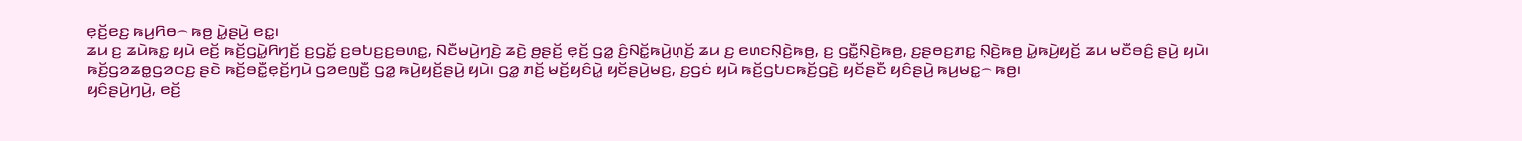ꤕ꤫ꤢꤩ꤬ꤕꤢ꤬ ꤒꤣ꤬ꤖꤥ꤮ ꤒꤥ꤬ ꤣꤧ꤭ꤔꤣꤧ꤬ ꤕꤢ꤭꤯
ꤘꤣ ꤢ꤬ ꤘꤣꤧꤒꤢ꤭ ꤟꤣꤧ ꤕꤢꤩ꤬ ꤒꤢꤩ꤬ꤞꤣꤧ꤭ꤖꤚꤢꤩ꤬ ꤢ꤬ꤞꤢꤩ꤭ ꤢ꤬ꤋꤝꤢ꤬ꤢ꤬ꤋꤛꤢ꤭, ꤡꤢꤪꤗꤣꤧ꤬ꤚꤢꤧ꤬ ꤘꤢꤧ꤬ ꤥ꤬ꤔꤢꤩ꤬ ꤕ꤫ꤢꤩ꤬ ꤞꤤ꤭ ꤢꤨ꤬ꤡꤢꤩ꤭ꤒꤣꤧ꤬ꤛ꤫ꤢꤩ꤬ ꤘꤣ ꤢ꤬ ꤕꤛꤢꤡ꤫ꤢꤧ꤬ꤒꤥ꤬, ꤢ꤬ ꤞꤢꤪ꤭ꤡ꤫ꤢꤧ꤬ꤒꤥ꤬, ꤢ꤬ꤔꤥꤢ꤬ꤊꤢ꤭ ꤡ꤫ꤢꤧ꤬ꤒꤥ꤬ ꤣꤧ꤭ꤒꤣꤧ꤬ꤟꤢꤩ꤬ ꤘꤣ ꤗꤢꤪꤋꤢꤨ꤬ ꤔꤣꤧ꤬ ꤟꤣꤧ꤯
ꤒꤢꤩ꤬ꤞꤤꤘꤥ꤭ꤞꤤꤍꤢ꤬ ꤔꤢꤧ ꤒꤢꤩ꤬ꤋꤢꤪ꤭ꤕ꤫ꤢꤩ꤬ꤚꤣꤧ ꤞꤤꤕꤜꤢꤪ꤬ ꤞꤤ꤭ ꤒꤣꤧ꤬ꤟꤢꤩ꤬ꤔꤣꤧ꤬ ꤟꤣꤧ꤯ ꤞꤤ꤭ ꤊꤢꤩ꤬ ꤗꤢꤩ꤬ꤟꤢꤨꤣꤧ꤭ ꤟꤢꤩꤔꤣꤧ꤬ꤗꤢ꤬, ꤢ꤬ꤞꤢꤦ ꤟꤣꤧ ꤒꤢꤩ꤬ꤞꤝꤢꤒꤢꤩ꤬ꤞꤢꤧ꤬ ꤟꤢꤩꤔꤢꤪ ꤟꤢꤨꤔꤣꤧ꤬ ꤒꤣ꤬ꤗꤢ꤭꤮ ꤒꤥ꤬꤯
ꤟꤢꤨꤔꤣꤧ꤬ꤚꤣꤧ꤬, ꤕꤢꤩ꤬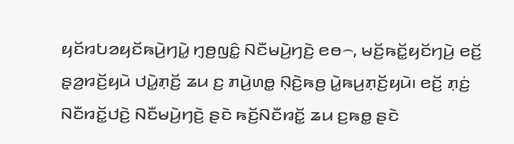ꤟꤢꤩꤙꤝꤤꤟꤢꤩꤒꤣꤧ꤬ꤚꤣꤧ꤭ ꤚ꤫ꤥ꤬ꤜꤢꤨ꤭ ꤡꤢꤪꤗꤣꤧ꤬ꤚꤢꤧ꤬ ꤕꤥ꤮, ꤗꤢꤩ꤬ꤒꤢꤩ꤭ꤟꤢꤩꤚꤣꤧ꤬ ꤕꤢꤩ꤬ ꤔ꤫ꤤ꤬ꤙꤢꤩ꤬ꤟꤣꤧ ꤓꤣꤧ꤭ꤊ꤫ꤢꤩ꤬ ꤘꤣ ꤢ꤬ ꤊꤣꤧ꤬ꤛꤥ꤭ ꤡ꤫ꤢꤧ꤬ꤒꤥ꤬ ꤣꤧ꤭ꤒꤣ꤬ꤊ꤫ꤢꤩ꤬ꤟꤣꤧ꤯ ꤕꤢꤩ꤬ ꤊ꤫ꤢꤦ꤬ ꤡꤢꤪꤙꤢꤩ꤭ꤓꤢꤧ꤬ ꤡꤢꤪꤗꤣꤧ꤬ꤚꤢꤧ꤬ ꤔꤢꤧ ꤒꤢꤩ꤬ꤡꤢꤪꤙꤢꤩ꤭ ꤘꤣ ꤢ꤬ꤒꤥ꤭ ꤔꤢꤧ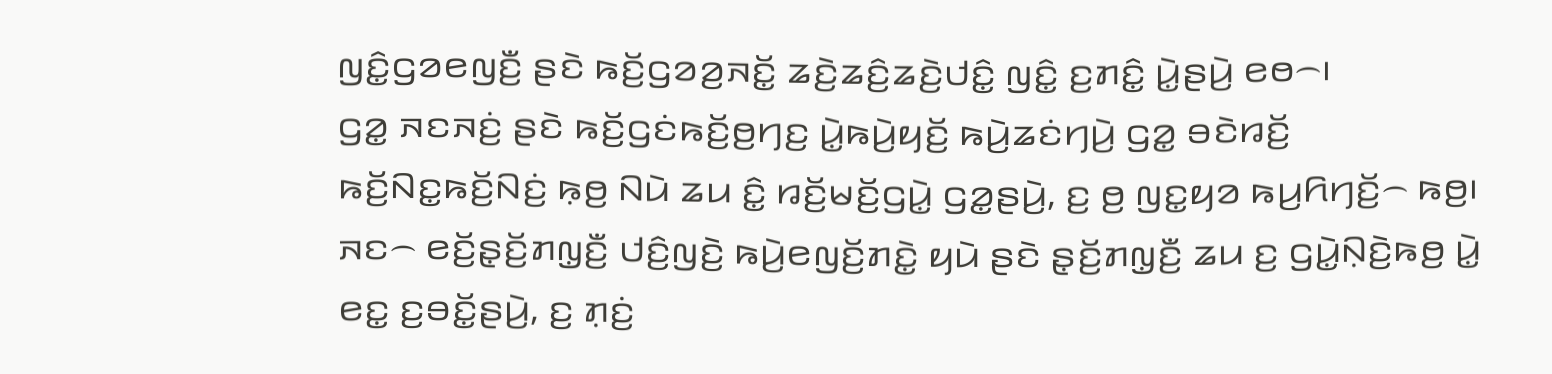ꤜꤢꤨ꤭ꤞꤤꤕꤜꤢꤪ꤬ ꤔꤢꤧ ꤒꤢꤩ꤬ꤞꤤꤤ꤬ꤏꤢꤩ꤭ ꤘꤢꤧ꤬ꤘꤢꤨ꤬ꤘꤢꤧ꤬ꤓꤢꤨ꤭ ꤜꤢꤨ꤭ ꤢ꤬ꤊꤢꤨ꤭ ꤣꤧ꤭ꤔꤣꤧ꤬ ꤕꤥ꤮꤯
ꤞꤤ꤭ ꤏꤢꤏꤢꤦ꤬ ꤔꤢꤧ ꤒꤢꤩ꤬ꤞꤢꤦꤒꤢꤩ꤬ꤥ꤬ꤚꤢ꤬ ꤣꤧ꤭ꤒꤣꤧ꤬ꤟꤢꤩ꤬ ꤒꤣꤧ꤬ꤘꤢꤦꤚꤣꤧ꤬ ꤞꤤ꤭ ꤋꤢꤧꤙꤢꤩ꤬ ꤒꤢꤩ꤬ꤡꤢ꤭ꤒꤢꤩ꤬ꤡꤢꤦ꤬ ꤒ꤫ꤥ꤬ ꤡꤣꤧ ꤘꤣ ꤢꤨ꤭ ꤙꤢꤩ꤬ꤗꤢꤩ꤬ꤞꤣꤧ꤭ ꤞꤤ꤭ꤔꤣꤧ꤬, ꤢ꤬ ꤥ꤬ ꤜꤢ꤭ꤟꤤ ꤒꤣ꤬ꤖꤚꤢꤩ꤬꤮ ꤒꤥ꤬꤯
ꤏꤢ꤮ ꤕꤢꤩ꤬ꤔ꤫ꤢꤩ꤬ꤊꤜ꤫ꤢꤪ꤬ ꤓꤢꤨ꤬ꤜꤢꤧ꤬ ꤒꤣꤧ꤬ꤕꤜꤢꤩ꤬ꤊꤢꤧ꤭ ꤟꤣꤧ ꤔꤢꤧ ꤔ꤫ꤢꤩ꤬ꤊꤜ꤫ꤢꤪ꤬ ꤘꤣ ꤢ꤬ ꤞꤣꤧ꤭ꤡ꤫ꤢꤧ꤬ꤒꤥ꤬ ꤣꤧ꤭ ꤕꤢ꤭ ꤢ꤬ꤋꤢꤩ꤭ꤔꤣꤧ꤬, ꤢ꤬ ꤊ꤫ꤢꤦ꤬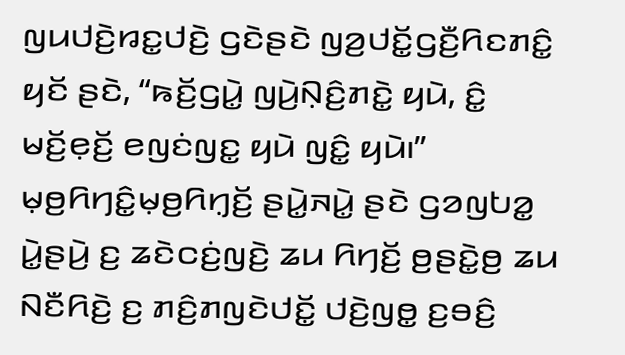ꤜꤣꤓꤢꤧ꤬ꤙꤢ꤭ꤓꤢꤧ꤬ ꤞꤢꤧꤔꤢꤧ ꤜꤤ꤬ꤓꤢꤩ꤭ꤞꤢꤪ꤬ꤖꤢꤊꤢꤨ꤭ ꤟꤢꤩ ꤔꤢꤧ, “ꤒꤢꤩ꤬ꤞꤣꤧ꤭ ꤜꤣꤧ꤬ꤡ꤫ꤢꤨ꤬ꤊꤢꤧ꤭ ꤟꤣꤧ, ꤢꤨ꤭ ꤗꤢꤩ꤬ꤕ꤫ꤢꤩ꤬ ꤕꤜꤢꤦꤜꤢ꤭ ꤟꤣꤧ ꤜꤢꤨ꤭ ꤟꤣꤧ꤯”
ꤗ꤫ꤥ꤬ꤖꤚꤢꤨ꤭ꤗ꤫ꤥ꤬ꤖꤚ꤫ꤢꤩ꤬ ꤔꤣꤧ꤭ꤏꤣꤧ꤭ ꤔꤢꤧ ꤞꤤꤜꤝꤤ꤭ ꤣꤧ꤭ꤔꤣꤧ꤬ ꤢ꤬ ꤘꤢꤧꤍꤢꤦ꤬ꤜꤢꤧ꤬ ꤘꤣ ꤖꤚꤢꤩ꤬ ꤥ꤬ꤔꤢꤧ꤭ꤥ꤬ ꤘꤣ ꤡꤢꤪꤖꤢꤧ꤬ ꤢ꤬ ꤊꤢꤨ꤬ꤊꤜꤢꤧꤓꤢꤩ꤭ ꤓꤢꤧ꤬ꤜꤥ꤭ ꤢ꤬ꤋꤢꤨ꤬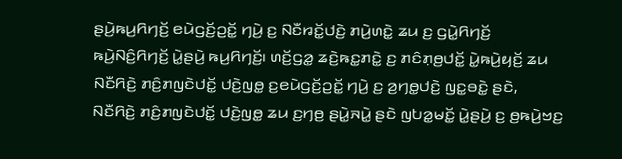ꤔꤣꤧ꤬ꤒꤣ꤬ꤖꤚꤢꤩ꤬ ꤕꤣꤧꤞꤢꤩ꤬ꤑꤢꤩ꤭ ꤚꤣꤧ꤬ ꤢ꤬ ꤡꤢꤪꤙꤢꤩ꤭ꤓꤢꤧ꤬ ꤊꤣꤧ꤬ꤛꤢꤧ꤭ ꤘꤣ ꤢ꤬ ꤞꤣꤧ꤭ꤖꤚꤢꤩ꤬ ꤒꤣꤧ꤬ꤡꤢꤨ꤬ꤖꤚꤢꤩ꤬ ꤣꤧ꤭ꤔꤣꤧ꤬ ꤒꤣ꤬ꤖꤚꤢꤩ꤬꤯ ꤛꤢꤩ꤬ꤞꤤ꤭ ꤘꤢꤧ꤬ꤒꤢ꤭ꤊꤢꤧ꤭ ꤢ꤬ ꤊꤢꤨꤊ꤫ꤥ꤬ꤓꤢꤩ꤭ ꤣꤧ꤭ꤒꤣꤧ꤬ꤟꤢꤩ꤬ ꤘꤣ ꤡꤢꤪꤖꤢꤧ꤬ ꤊꤢꤨ꤬ꤊꤜꤢꤧꤓꤢꤩ꤭ ꤓꤢꤧ꤬ꤜꤥ꤭ ꤢ꤬ꤕꤣꤧꤞꤢꤩ꤬ꤑꤢꤩ꤭ ꤚꤣꤧ꤬ ꤢ꤬ ꤤ꤬ꤚꤥ꤭ꤓꤢꤧ꤬ ꤜꤢ꤭ꤋꤢꤧ꤭ ꤔꤢꤧ,
ꤡꤢꤪꤖꤢꤧ꤬ ꤊꤢꤨ꤬ꤊꤜꤢꤧꤓꤢꤩ꤭ ꤓꤢꤧ꤬ꤜꤥ꤭ ꤘꤣ ꤢ꤬ꤚꤥ꤬ ꤔꤣꤧ꤭ꤏꤣꤧ꤭ ꤔꤢꤧ ꤜꤝꤤ꤭ꤗꤢꤩ꤭ ꤣꤧ꤭ꤔꤣꤧ꤬ ꤢ꤬ ꤥ꤬ꤒꤣꤧ꤬ꤠꤢ꤬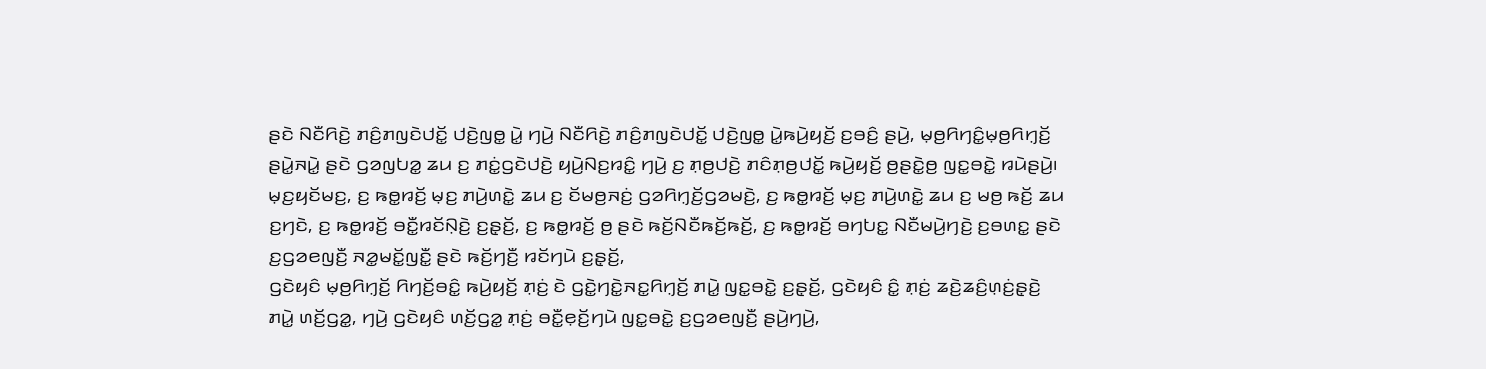ꤔꤢꤧ ꤡꤢꤪꤖꤢꤧ꤬ ꤊꤢꤨ꤬ꤊꤜꤢꤧꤓꤢꤩ꤭ ꤓꤢꤧ꤬ꤜꤥ꤭ ꤣꤧ꤭ ꤚꤣꤧ꤬ ꤡꤢꤪꤖꤢꤧ꤬ ꤊꤢꤨ꤬ꤊꤜꤢꤧꤓꤢꤩ꤭ ꤓꤢꤧ꤬ꤜꤥ꤭ ꤣꤧ꤭ꤒꤣꤧ꤬ꤟꤢꤩ꤬ ꤢ꤬ꤋꤢꤨ꤬ ꤔꤣꤧ꤬, ꤗ꤫ꤥ꤬ꤖꤚꤢꤨ꤭ꤗ꤫ꤥ꤬ꤖꤚ꤫ꤢꤩ꤬ ꤔꤣꤧ꤭ꤏꤣꤧ꤭ ꤔꤢꤧ ꤞꤤꤜꤝꤤ꤭ ꤘꤣ ꤢ꤬ ꤊꤢꤦ꤭ꤞꤢꤧꤓꤢꤧ꤬ ꤟꤣꤧ꤬ꤡꤢ꤬ꤙꤢꤨ꤭ ꤚꤣꤧ꤬ ꤢ꤬ ꤊ꤫ꤥ꤬ꤓꤢꤧ꤬ ꤊꤢꤨꤊ꤫ꤥ꤬ꤓꤢꤩ꤭ ꤒꤣꤧ꤬ꤟꤢꤩ꤬ ꤥ꤬ꤔꤢꤧ꤭ꤥ꤬ ꤜꤢ꤭ꤋꤢꤧ꤭ ꤙꤣꤧꤔꤣꤧ꤬꤯
ꤗ꤫ꤢ꤬ꤟꤢꤩꤗꤢ꤬, ꤢ꤬ ꤒꤥ꤭ꤙꤢꤩ꤬ ꤗ꤫ꤢ꤬ ꤊꤣꤧ꤬ꤛꤢꤧ꤭ ꤘꤣ ꤢ꤬ ꤢꤩꤗꤥ꤬ꤏꤢꤦ꤬ ꤞꤤꤖꤚ꤫ꤢꤩ꤬ꤞꤤꤗꤢꤧ꤬, ꤢ꤬ ꤒꤥ꤭ꤙꤢꤩ꤬ ꤗ꤫ꤢ꤬ ꤊꤣꤧ꤬ꤛꤢꤧ꤭ ꤘꤣ ꤢ꤬ ꤗꤥ꤬ ꤒꤢꤩ꤬ ꤘꤣ ꤢ꤬ꤚꤢꤧ, ꤢ꤬ ꤒꤥ꤭ꤙꤢꤩ꤬ ꤋꤢꤪ꤭ꤙꤢꤩꤡ꤫ꤢꤧ꤬ ꤢ꤬ꤔ꤫ꤢꤩ꤬, ꤢ꤬ ꤒꤥ꤭ꤙꤢꤩ꤬ ꤥ꤬ ꤔꤢꤧ ꤒꤢꤩ꤬ꤡꤢꤪꤒꤢꤩ꤬ꤒꤢꤩ꤬, ꤢ꤬ ꤒꤥ꤭ꤙꤢꤩ꤬ ꤋꤚꤝꤢ꤭ ꤡꤢꤪꤗꤣꤧ꤬ꤚꤢꤧ꤬ ꤢ꤬ꤋꤛꤢ꤭ ꤔꤢꤧ ꤢ꤬ꤞꤤꤕꤜꤢꤪ꤬ ꤏꤤ꤭ꤗꤢꤩ꤭ꤜꤢꤪ꤭ ꤔꤢꤧ ꤒꤢꤩ꤬ꤚꤢꤪ꤬ ꤙꤢꤩꤚꤣꤧ ꤢ꤬ꤔ꤫ꤢꤩ꤬,
ꤞꤢꤧꤟꤢꤨ ꤗ꤫ꤥ꤬ꤖꤚ꤫ꤢꤩ꤬ ꤖꤚꤢꤩ꤬ꤋꤢꤨ꤭ ꤒꤣꤧ꤬ꤟꤢꤩ꤬ ꤊ꤫ꤢꤦ꤬ ꤢꤧ ꤞꤢꤧ꤭ꤚꤢꤧ꤭ꤏꤢ꤭ꤖꤚ꤫ꤢꤩ꤬ ꤊꤣꤧ꤭ ꤜꤢ꤭ꤋꤢꤧ꤭ ꤢ꤬ꤔ꤫ꤢꤩ꤬, ꤞꤢꤧꤟꤢꤨ ꤢꤨ꤭ ꤊ꤫ꤢꤦ꤬ ꤘꤢꤧ꤬ꤘꤢꤨ꤬ꤛ꤫ꤢꤦ꤬ꤔ꤫ꤢꤧ꤬ ꤊꤣꤧ꤭ ꤛꤢꤩ꤬ꤞꤤ꤭, ꤚꤣꤧ꤬ ꤞꤢꤧꤟꤢꤨ ꤛꤢꤩ꤬ꤞꤤ꤭ ꤊ꤫ꤢꤦ꤬ ꤋꤢꤪ꤭ꤕ꤫ꤢꤩ꤬ꤚꤣꤧ ꤜꤢ꤭ꤋꤢꤧ꤭ ꤢ꤬ꤞꤤꤕꤜꤢꤪ꤬ ꤔꤣꤧ꤬ꤚꤣꤧ꤬,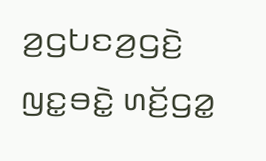ꤤ꤬ꤞꤝꤢꤤ꤬ꤞꤢꤧ꤬ ꤜꤢ꤭ꤋꤢꤧ꤭ ꤛꤢꤩ꤬ꤞꤤ꤭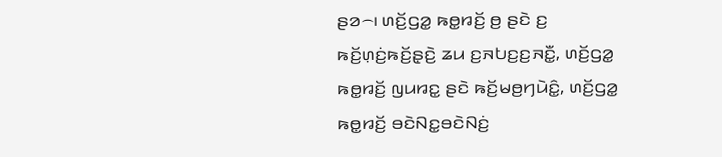ꤔꤤ꤮꤯ ꤛꤢꤩ꤬ꤞꤤ꤭ ꤒꤥ꤭ꤙꤢꤩ꤬ ꤥ꤬ ꤔꤢꤧ ꤢ꤬ ꤒꤢꤩ꤬ꤛ꤫ꤢꤦ꤬ꤒꤢꤩ꤬ꤔ꤫ꤢꤧ꤬ ꤘꤣ ꤢ꤬ꤏꤝꤢ꤬ꤢ꤬ꤏꤢꤪ꤭, ꤛꤢꤩ꤬ꤞꤤ꤭ ꤒꤥ꤭ꤙꤢꤩ꤬ ꤜꤣꤙꤢ꤭ ꤔꤢꤧ ꤒꤢꤩ꤬ꤗꤥ꤬ꤚꤣꤧꤢꤨ꤭, ꤛꤢꤩ꤬ꤞꤤ꤭ ꤒꤥ꤭ꤙꤢꤩ꤬ ꤋꤢꤧꤡꤢ꤭ꤋꤢꤧꤡꤢꤦ꤬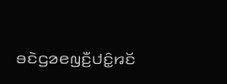ꤋꤢꤧꤞꤤꤕꤜꤢꤪ꤬ꤓꤢꤨ꤭ꤙꤢꤩ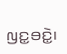ꤜꤢ꤭ꤋꤢꤧ꤭꤯